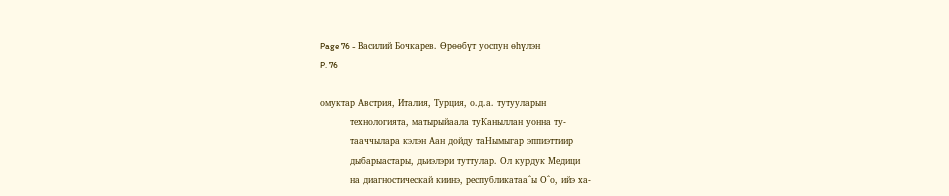Page 76 - Василий Бочкарев. Өрөөбүт уоспун өһүлэн
P. 76

омуктар Австрия, Италия, Турция, о.д.а. тутууларын
          технологията, матырыйаала туКаныллан уонна ту-
          тааччылара кэлэн Аан дойду таНымыгар эппиэттиир
          дыбарыастары, дьиэлэри туттулар. Ол курдук Медици
          на диагностическай киинэ, республикатаа^ы О^о, ийэ ха-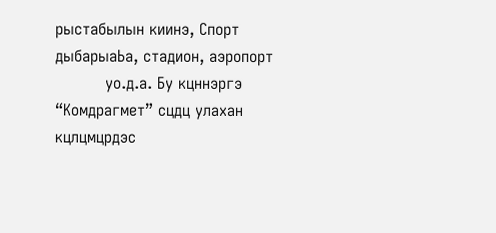рыстабылын киинэ, Спорт дыбарыаЬа, стадион, аэропорт
          уо.д.а. Бу кцннэргэ “Комдрагмет” сцдц улахан кцлцмцрдэс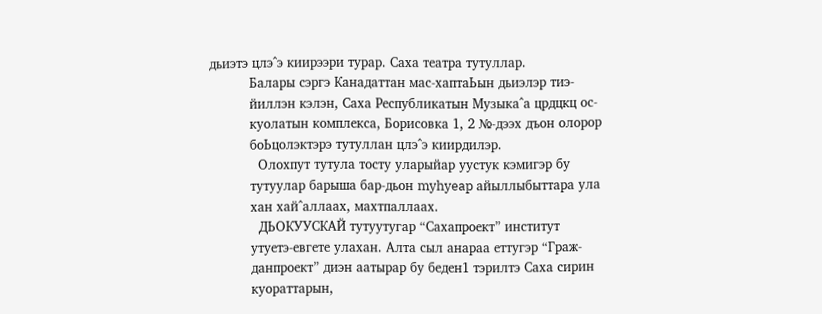дьиэтэ цлэ^э киирээри турар. Саха театра тутуллар.
          Балары сэргэ Канадаттан мас-хаптаЬын дьиэлэр тиэ-
          йиллэн кэлэн, Саха Республикатын Музыка^а црдцкц ос-
          куолатын комплекса, Борисовка 1, 2 №-дээх дъон олорор
          боЬцолэктэрэ тутуллан цлэ^э киирдилэр.
            Олохпут тутула тосту уларыйар уустук кэмигэр бу
          тутуулар барыша бар-дьон myhyeap айыллыбыттара ула
          хан хай^аллаах, махтпаллаах.
            ДЬОКУУСКАЙ тутуутугар “Сахапроект” институт
          утуетэ-евгете улахан. Алта сыл анараа еттугэр “Граж-
          данпроект” диэн аатырар бу беден1 тэрилтэ Саха сирин
          куораттарын,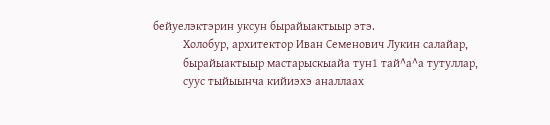бейуелэктэрин уксун бырайыактыыр этэ.
          Холобур, архитектор Иван Семенович Лукин салайар,
          бырайыактыыр мастарыскыайа тун1 тай^а^а тутуллар,
          суус тыйыынча кийиэхэ аналлаах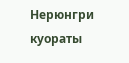Нерюнгри куораты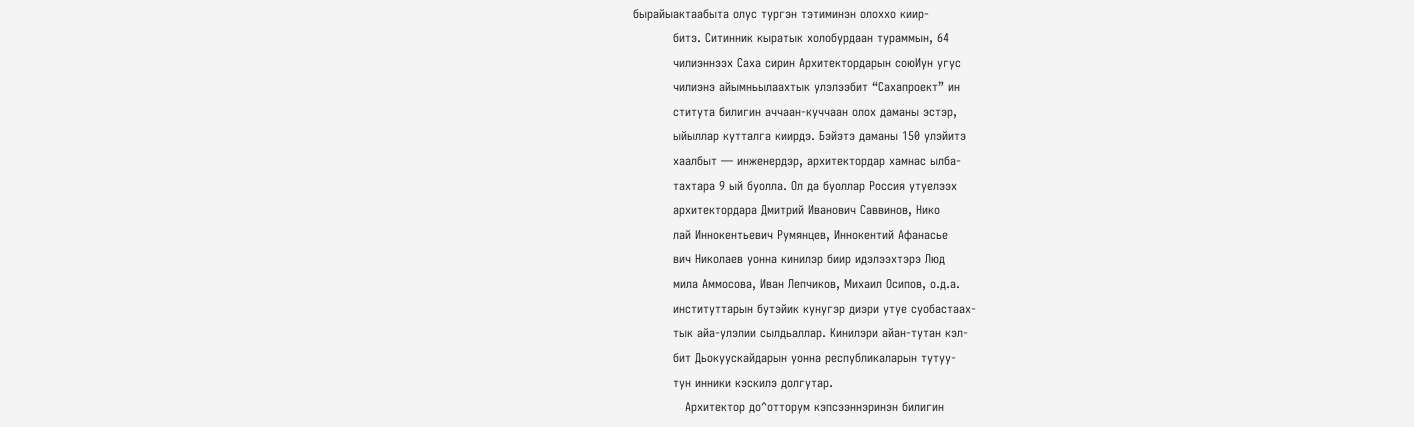бырайыактаабыта олус тургэн тэтиминэн олоххо киир-
          битэ. Ситинник кыратык холобурдаан тураммын, 64
          чилиэннээх Саха сирин Архитектордарын союИун угус
          чилиэнэ айымньылаахтык улэлээбит “Сахапроект” ин
          ститута билигин аччаан-куччаан олох даманы эстэр,
          ыйыллар кутталга киирдэ. Бэйэтэ даманы 150 улэйитэ
          хаалбыт — инженердэр, архитектордар хамнас ылба-
          тахтара 9 ый буолла. Ол да буоллар Россия утуелээх
          архитектордара Дмитрий Иванович Саввинов, Нико
          лай Иннокентьевич Румянцев, Иннокентий Афанасье
          вич Николаев уонна кинилэр биир идэлээхтэрэ Люд
          мила Аммосова, Иван Лепчиков, Михаил Осипов, о.д.а.
          институттарын бутэйик кунугэр диэри утуе суобастаах-
          тык айа-улэлии сылдьаллар. Кинилэри айан-тутан кэл-
          бит Дьокуускайдарын уонна республикаларын тутуу-
          тун инники кэскилэ долгутар.
             Архитектор до^отторум кэпсээннэринэн билигин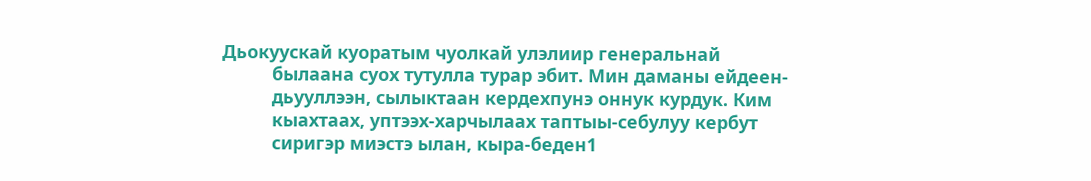Дьокуускай куоратым чуолкай улэлиир генеральнай
          былаана суох тутулла турар эбит. Мин даманы ейдеен-
          дьууллээн, сылыктаан кердехпунэ оннук курдук. Ким
          кыахтаах, уптээх-харчылаах таптыы-себулуу кербут
          сиригэр миэстэ ылан, кыра-беден1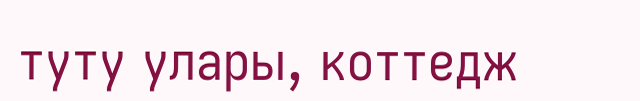туту улары, коттедж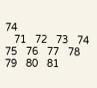74
   71   72   73   74   75   76   77   78   79   80   81